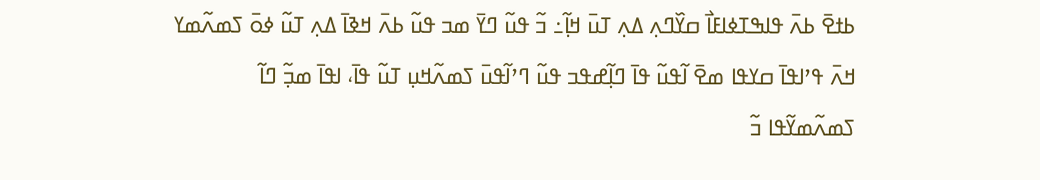ߕߙߐ߫ ߕߍ߫ ߟߊߒߠߦߊߓߊ߯ ߛߌ߰ߣߍ߲ ߡߍ߲ ߠߎ߫ ߞߊ߲߬߸ ߏ߬ ߟߎ߬ ߣߌ߫ ߘߏ ߟߎ߬ ߕߍ߫ ߞߢߊ߫ ߡߍ߲ ߠߎ߬ ߦߋ߫ ߖߘߍ߬ߘߌ ߞߍ߫ ߟߴߊߟߊ߫ ߛߌߟߊ ߘߐ߫ ߊ߬ߟߎ߬ ߟߊ߫ ߣߊ߲߬ߝߟߏ ߟߎ߬ ߣߴߊ߬ߟߎ߫ ߖߘߍ߬ߞߎ߲ ߠߎ߬ ߟߊ߫، ߊߟߊ߫ ߘߏ߲߬ ߣߊ߬ ߖߘߍ߬ߘߌ߬ߟߊ ߏ߬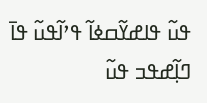ߟߎ߬ ߟߊߝߌ߬ߛߦߊ߬ ߟߴߊ߬ߟߎ߬ ߟߊ߫ ߣߊ߲߬ߝߟߏ ߟߎ߬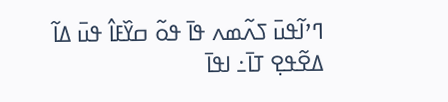ߣߴߊ߬ߟߎ߫ ߖߍ߬ߘߍ ߟߊ߫ ߟߋ߬ ߛߌ߰ߓߊ߮ ߟߎ߫ ߡߊ߬ ߡߐ߬ߟߐ߲ ߠߊ߫߸ ߊߟߊ߫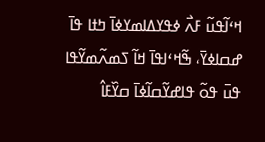ߞߵߊ߬ߟߎ߬ ߓߍ߯ ߦߟߌߡߊߘߌߦߊ߫ ߤߙߊ ߟߊ߫ ߝߛߊߦߌ߫، ߒ߬ߞߵߊߟߊ߫ ߞߊ߬ ߖߘߍ߬ߘߌ߬ߟߊ ߟߎ߫ ߟߋ߬ ߟߊߝߌ߬ߛߊ߬ߦߊ߫ ߛߌ߰ߓߊ߮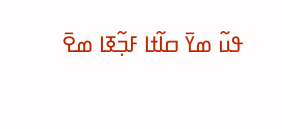ߟߎ߬ ߘߌ߫ ߛߊ߬ߙߊ ߓߏ߲߬ߧߊ ߘߐ߫